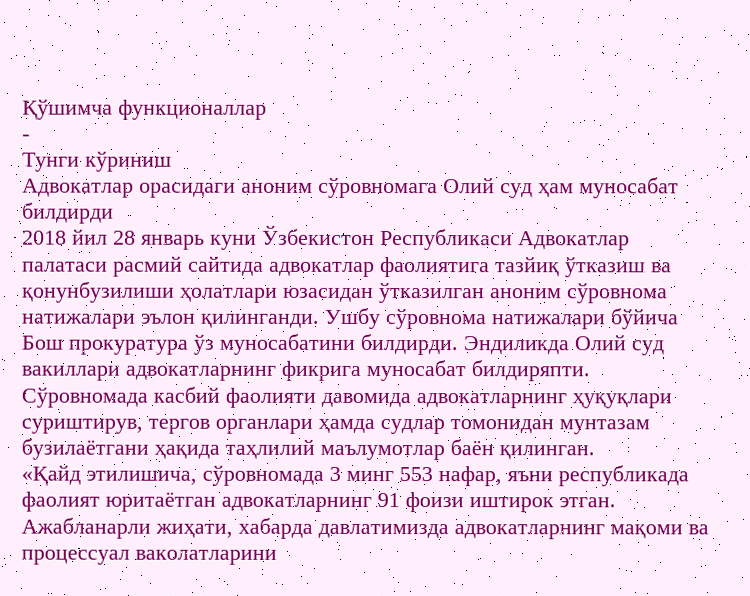Қўшимча функционаллар
-
Тунги кўриниш
Адвокатлар орасидаги аноним сўровномага Олий суд ҳам муносабат билдирди
2018 йил 28 январь куни Ўзбекистон Республикаси Адвокатлар палатаси расмий сайтида адвокатлар фаолиятига тазйиқ ўтказиш ва қонунбузилиши ҳолатлари юзасидан ўтказилган аноним сўровнома натижалари эълон қилинганди. Ушбу сўровнома натижалари бўйича Бош прокуратура ўз муносабатини билдирди. Эндиликда Олий суд вакиллари адвокатларнинг фикрига муносабат билдиряпти.
Сўровномада касбий фаолияти давомида адвокатларнинг ҳуқуқлари суриштирув, тергов органлари ҳамда судлар томонидан мунтазам бузилаётгани ҳақида таҳлилий маълумотлар баён қилинган.
«Қайд этилишича, сўровномада 3 минг 553 нафар, яъни республикада фаолият юритаётган адвокатларнинг 91 фоизи иштирок этган. Ажабланарли жиҳати, хабарда давлатимизда адвокатларнинг мақоми ва процессуал ваколатларини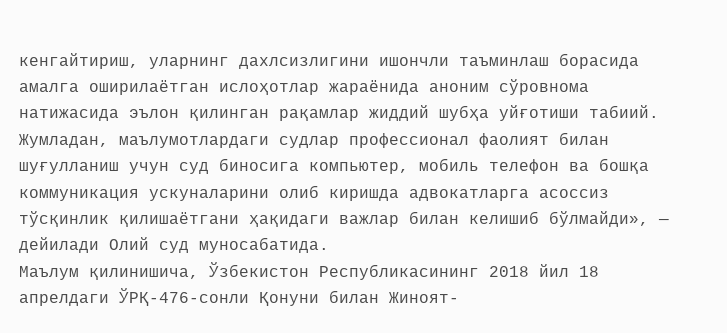кенгайтириш, уларнинг дахлсизлигини ишончли таъминлаш борасида амалга оширилаётган ислоҳотлар жараёнида аноним сўровнома натижасида эълон қилинган рақамлар жиддий шубҳа уйғотиши табиий.
Жумладан, маълумотлардаги судлар профессионал фаолият билан шуғулланиш учун суд биносига компьютер, мобиль телефон ва бошқа коммуникация ускуналарини олиб киришда адвокатларга асоссиз тўсқинлик қилишаётгани ҳақидаги важлар билан келишиб бўлмайди», — дейилади Олий суд муносабатида.
Маълум қилинишича, Ўзбекистон Республикасининг 2018 йил 18 апрелдаги ЎРҚ-476-сонли Қонуни билан Жиноят-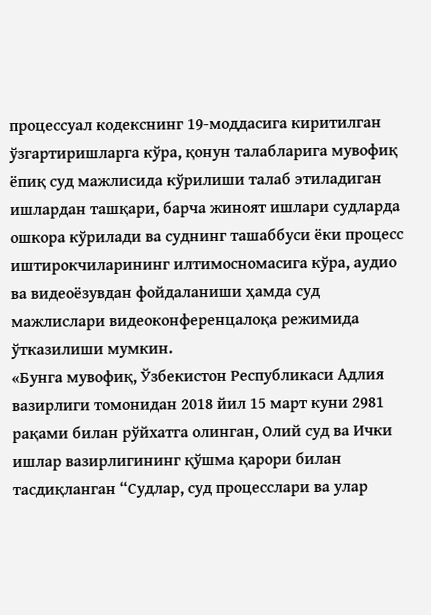процессуал кодекснинг 19-моддасига киритилган ўзгартиришларга кўра, қонун талабларига мувофиқ ёпиқ суд мажлисида кўрилиши талаб этиладиган ишлардан ташқари, барча жиноят ишлари судларда ошкора кўрилади ва суднинг ташаббуси ёки процесс иштирокчиларининг илтимосномасига кўра, аудио ва видеоёзувдан фойдаланиши ҳамда суд мажлислари видеоконференцалоқа режимида ўтказилиши мумкин.
«Бунга мувофиқ, Ўзбекистон Республикаси Адлия вазирлиги томонидан 2018 йил 15 март куни 2981 рақами билан рўйхатга олинган, Олий суд ва Ички ишлар вазирлигининг қўшма қарори билан тасдиқланган “Судлар, суд процесслари ва улар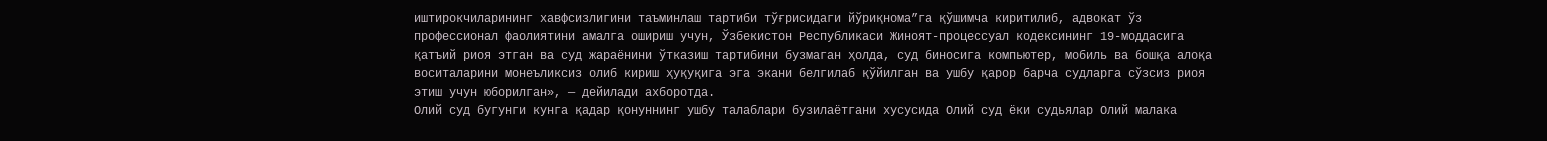иштирокчиларининг хавфсизлигини таъминлаш тартиби тўғрисидаги йўриқнома”га қўшимча киритилиб, адвокат ўз профессионал фаолиятини амалга ошириш учун, Ўзбекистон Республикаси Жиноят-процессуал кодексининг 19-моддасига қатъий риоя этган ва суд жараёнини ўтказиш тартибини бузмаган ҳолда, суд биносига компьютер, мобиль ва бошқа алоқа воситаларини монеъликсиз олиб кириш ҳуқуқига эга экани белгилаб қўйилган ва ушбу қарор барча судларга сўзсиз риоя этиш учун юборилган», — дейилади ахборотда.
Олий суд бугунги кунга қадар қонуннинг ушбу талаблари бузилаётгани хусусида Олий суд ёки судьялар Олий малака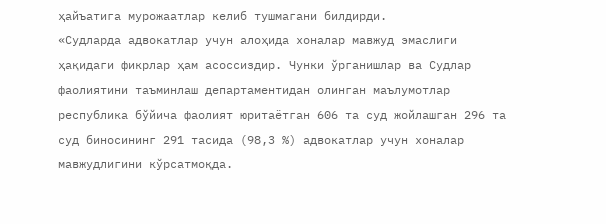ҳайъатига мурожаатлар келиб тушмагани билдирди.
«Судларда адвокатлар учун алоҳида хоналар мавжуд эмаслиги ҳақидаги фикрлар ҳам асоссиздир. Чунки ўрганишлар ва Судлар фаолиятини таъминлаш департаментидан олинган маълумотлар республика бўйича фаолият юритаётган 606 та суд жойлашган 296 та суд биносининг 291 тасида (98,3 %) адвокатлар учун хоналар мавжудлигини кўрсатмоқда.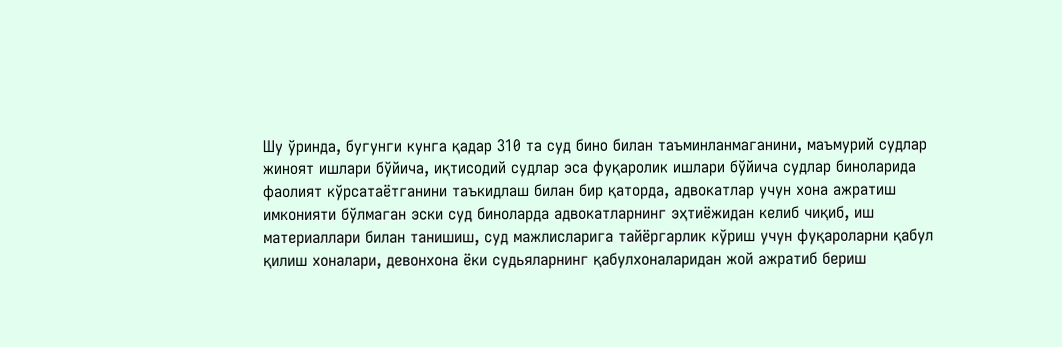Шу ўринда, бугунги кунга қадар 310 та суд бино билан таъминланмаганини, маъмурий судлар жиноят ишлари бўйича, иқтисодий судлар эса фуқаролик ишлари бўйича судлар биноларида фаолият кўрсатаётганини таъкидлаш билан бир қаторда, адвокатлар учун хона ажратиш имконияти бўлмаган эски суд биноларда адвокатларнинг эҳтиёжидан келиб чиқиб, иш материаллари билан танишиш, суд мажлисларига тайёргарлик кўриш учун фуқароларни қабул қилиш хоналари, девонхона ёки судьяларнинг қабулхоналаридан жой ажратиб бериш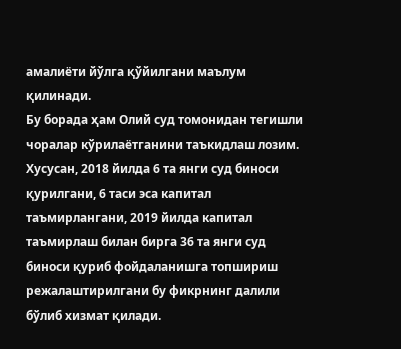амалиёти йўлга қўйилгани маълум қилинади.
Бу борада ҳам Олий суд томонидан тегишли чоралар кўрилаётганини таъкидлаш лозим. Хусусан, 2018 йилда 6 та янги суд биноси қурилгани, 6 таси эса капитал таъмирлангани, 2019 йилда капитал таъмирлаш билан бирга 36 та янги суд биноси қуриб фойдаланишга топшириш режалаштирилгани бу фикрнинг далили бўлиб хизмат қилади.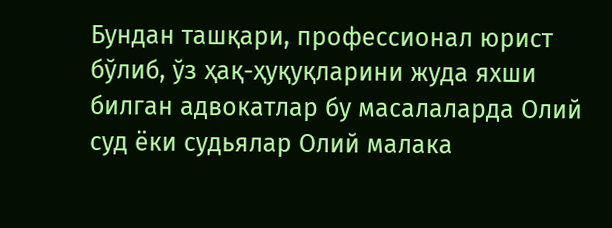Бундан ташқари, профессионал юрист бўлиб, ўз ҳақ-ҳуқуқларини жуда яхши билган адвокатлар бу масалаларда Олий суд ёки судьялар Олий малака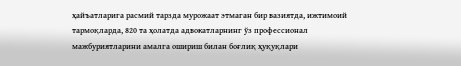ҳайъатларига расмий тарзда мурожаат этмаган бир вазиятда, ижтимоий тармоқларда, 820 та ҳолатда адвокатларнинг ўз профессионал мажбуриятларини амалга ошириш билан боғлиқ ҳуқуқлари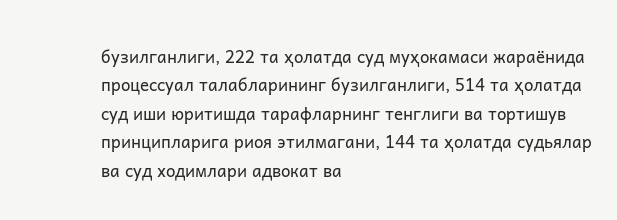бузилганлиги, 222 та ҳолатда суд муҳокамаси жараёнида процессуал талабларининг бузилганлиги, 514 та ҳолатда суд иши юритишда тарафларнинг тенглиги ва тортишув принципларига риоя этилмагани, 144 та ҳолатда судьялар ва суд ходимлари адвокат ва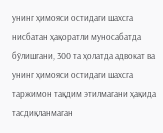унинг ҳимояси остидаги шахсга нисбатан ҳақоратли муносабатда бўлишгани, 300 та ҳолатда адвокат ва унинг ҳимояси остидаги шахсга таржимон тақдим этилмагани ҳақида тасдиқланмаган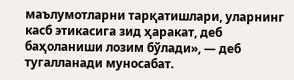маълумотларни тарқатишлари, уларнинг касб этикасига зид ҳаракат, деб баҳоланиши лозим бўлади», — деб тугалланади муносабат.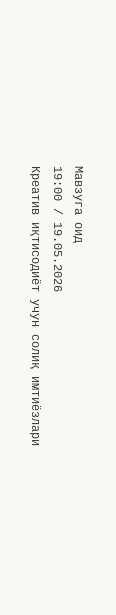Мавзуга оид
19:00 / 19.05.2026
Креатив иқтисодиёт учун солиқ имтиёзлари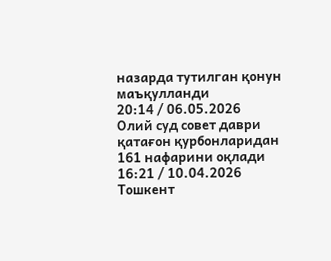назарда тутилган қонун маъқулланди
20:14 / 06.05.2026
Олий суд совет даври қатағон қурбонларидан 161 нафарини оқлади
16:21 / 10.04.2026
Тошкент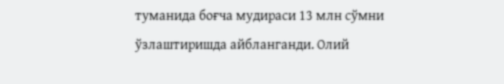туманида боғча мудираси 13 млн сўмни ўзлаштиришда айбланганди. Олий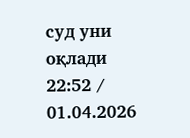суд уни оқлади
22:52 / 01.04.2026